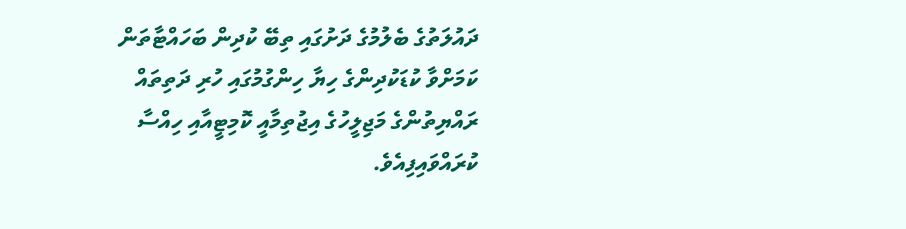ދައުލަތުގެ ބެލުމުގެ ދަށުގައި ތިބޭ ކުދިން ބަހައްޓާތަން ކަމަށްވާ ކުޑަކުދިންގެ ހިޔާ ހިންގުމުގައި ހުރި ދަތިތައް ރައްޔިތުންގެ މަޖިލީހުގެ އިޖުތިމާއީ ކޮމިޓީއާއި ހިއްސާ ކުރައްވައިފިއެވެ.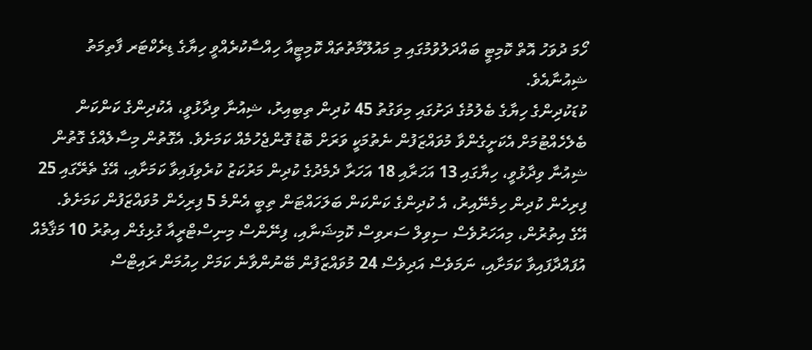ހޯމަ ދުވަހު އޮތް ކޮމިޓީ ބައްދަލުވުމުގައި މި މައުލޫމާތުތައް ކޮމިޓީއާ ހިއްސާކުރެއްވީ ހިޔާގެ ޑިރެކްޓަރ ފާތިމަތު ޝިއުނާއެވެ.
ކުޑަކުދިންގެ ހިޔާގެ ބެލުމުގެ ދަށުގައި މިވަގުތު 45 ކުދިން ތިބިއިރު، ޝިއުނާ ވިދާޅުވީ، އެކުދިންގެ ކަންކަން ބެލެހެއްޓުމަށް އެކަށީގެންވާ މުވައްޒަފުން ނެތުމަކީ ވަރަށް ބޮޑު ގޮންޖެހުމެއް ކަމަށެވެ. އެގޮތުން މިސާލެއްގެ ގޮތުން ޝިއުނާ ވިދާޅުވީ، ހިޔާގައި 13 އަހަރާއި 18 އަހަރާ ދެމެދުގެ ކުދިން މަރުކަޒު ކުރެވިފައިވާ ކަމަށާއި، އޭގެ ތެރޭގައި 25 ފިރިހެން ކުދިން ހިމެނޭއިރު، އެ ކުދިންގެ ކަންކަން ބަލަހައްޓަން ތިބީ އެންމެ 5 ފިރިހެން މުވައްޒަފުން ކަމަށެވެ.
އޭގެ އިތުރުން، މިއަހަރުވެސް ސިވިލް ސަރވިސް ކޮމިޝަނާއި، ފިނޭންސް މިނިސްޓްރީއާ ގުޅިގެން އިތުރު 10 މަޤާމެއް އުފައްދާފައިވާ ކަމަށާއި، ނަމަވެސް އަދިވެސް 24 މުވައްޒަފުން ބޭނުންވާނެ ކަމަށް ހިއުމަން ރައިޓްސް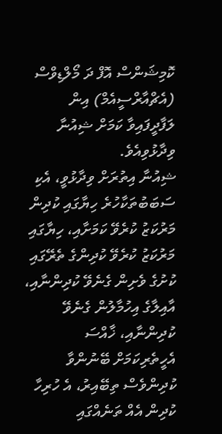ކޮމިޝަންސް އޮފް ދަ މޯލްޑިވްސް (އެޗްއާރްސީއެމް) އިން ލަފާދީފައިވާ ކަމަށް ޝިއުނާ ވިދާޅުވިއެވެ.
ޝިއުނާ އިތުރަށް ވިދާޅުވީ، އެކި ސަބަބުތަކާހުރެ ހިޔާގައި ކުދިން މަރުކަޒު ކުރެވޭ ކަމަށާއި، ހިޔާގައި މަރުކަޒު ކުރެވޭ ކުދިންގެ ތެރޭގައި ކުށުގެ ވެށިން ގެނެވޭ ކުދިންނާއި، އާއިލާގެ އިހުމާލުން ގެނެވޭ ކުދިންނާއި، ޚާއްސަ އެހީތެރިކަމަށް ބޭނުންވާ ކުދިންވެސް ތިބޭއިރު، އެ ހުރިހާ ކުދިން އެއް ތަނެއްގައި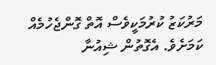މަރުކަޒު ކުރުމަކީވެސް އޮތް ގޮންޖެހުމެއް ކަމަށެވެ. އެގޮތުން ޝިއުނާ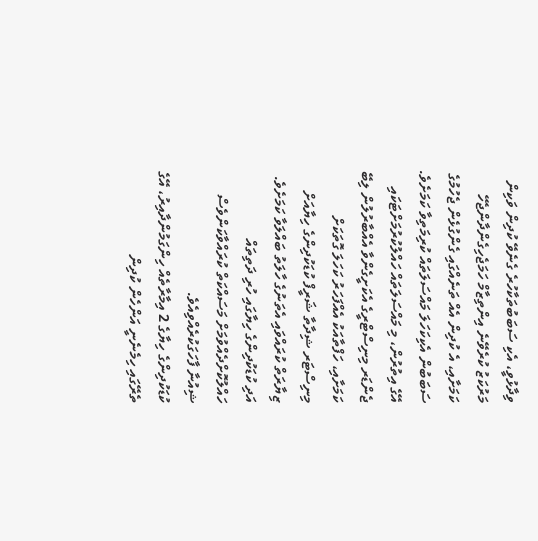ވިދާޅުވީ، އެކި ސަބަބުތަކާހުރެ ގެނެވޭ ކުދިން ވަކިން މަރުކަޒު ކުރެވޭނެ އިންތިޒާމް ހަމަޖެހިގެންދާންޖެހޭ ކަމަށާއި، އެ ކުދިން އެއް ތަނެއްގައި ގެންގުޅެން ޖެހުމުގެ ސަބަބުން އެކިކަހަލަ މައްސަލަތައް ކުރިމަތިވާ ކަމަށެވެ.
އޭގެ އިތުރުން، މި މައްސަލަތައް ހައްލުކުރުމަށްޓަކައި ޖެންޑަރ މިނިސްޓްރީގެ އެކަށީގެންވާ އެއްބާރުލުން ލިބޭ ކަމަށާއި، ހަފްތާއަކު އެއްފަހަރު ކަހަލަ ގޮތަކަށް މިނިސްޓަރ ޝިދާތާ ޝަރީފް ކުޑަކުދިންގެ ހިޔާއަށް ޒިޔާރަތް ކުރައްވައި އެތަނުގެ ހާލަތު ބައްލަވާ ކަމަށެވެ. އަދި ކުޑަކުދިންގެ ހިޔާގައި ހުރި ދަތިތައް ހައްލުކޮށްދެއްވުމަށް މަސައްކަތް ކުރައްވާކަންވެސް ޝިއުނާ ފާހަގަކުރެއްވިއެވެ.
ކުޑަކުދިންގެ ހިޔާގެ 2 އިމާރާތެއް ހިންގަމުންދާއިރު، އޭގެ ތެރޭގައި ހިމެނެނީ އަންހެން ކުދިން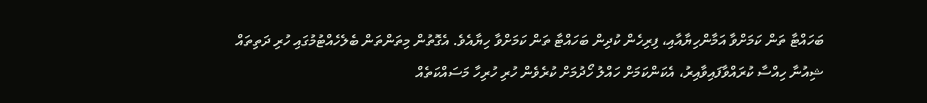ބަހައްޓާ ތަން ކަމަށްވާ އަމާންހިޔާއާއި، ފިރިހެން ކުދިން ބަހައްޓާ ތަން ކަމަށްވާ ހިޔާއެވެ. އެގޮތުން މިތަންތަން ބެލެހެއްޓުމުގައި ހުރި ދަތިތައް ޝިއުނާ ހިއްސާ ކުރައްވާފައިވާއިރު، އެކަންކަމަށް ހައްލު ހޯދުމަށް ކުރެވެން ހުރި ހުރިހާ މަސައްކަތެއް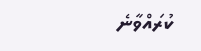ކުރައްވާނެ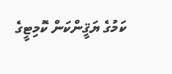ކަމުގެ ޔަޤީންކަން ކޮމިޓީގެ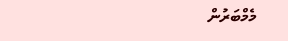މެމްބަރުން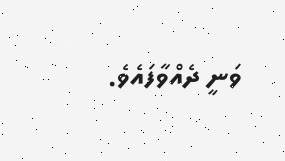ވަނީ ދެއްވާފައެވެ.